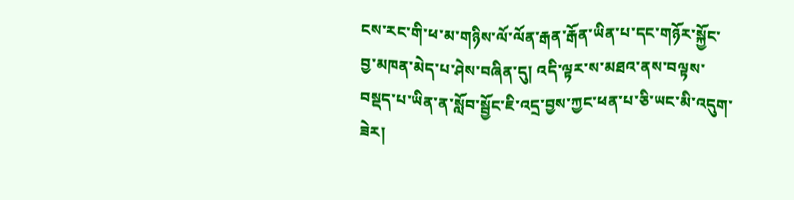ངས་རང་གི་ཕ་མ་གཉིས་ལོ་ལོན་རྒན་རྒོན་ཡིན་པ་དང་གཉོར་སྐྱོང་བྱ་མཁན་མེད་པ་ཤེས་བཞིན་དུ། འདི་ལྟར་ས་མཐའ་ནས་བལྟས་བསྡད་པ་ཡིན་ན་སློབ་སྦྱོང་ཇི་འདྲ་བྱས་ཀྱང་ཕན་པ་ཅི་ཡང་མི་འདུག་ཟེར།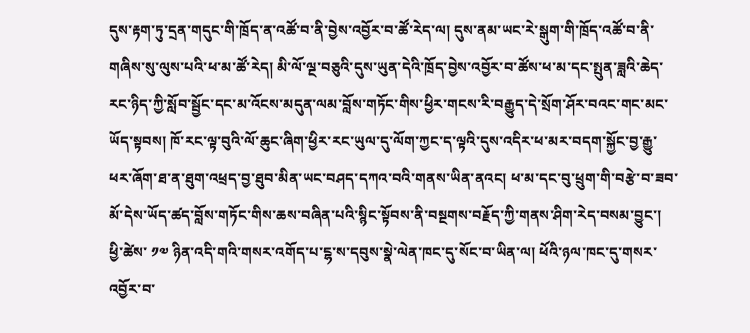དུས་རྟག་ཏུ་དྲན་གདུང་གི་ཁྲོད་ན་འཚོ་བ་ནི་བྱེས་འབྱོར་བ་ཚོ་རེད་ལ། དུས་ནམ་ཡང་རེ་སྒུག་གི་ཁྲོད་འཚོ་བ་ནི་གཞིས་སུ་ལུས་པའི་ཕ་མ་ཚོ་རེད། མི་ལོ་ལྔ་བཅུའི་དུས་ཡུན་དེའི་ཁྲོད་བྱེས་འབྱོར་བ་ཚོས་ཕ་མ་དང་སྤུན་ཟླའི་ཆེད་རང་ཉིད་ཀྱི་སློབ་སྦྱོང་དང་མ་འོངས་མདུན་ལམ་བློས་གཏོང་གིས་ཕྱིར་གངས་རི་བརྒྱུད་དེ་སྲོག་ཤོར་བའང་གང་མང་ཡོད་སྟབས། ཁོ་རང་ལྟ་བུའི་ལོ་ཆུང་ཞིག་ཕྱིར་རང་ཡུལ་དུ་ལོག་ཀྱང་ད་ལྟའི་དུས་འདིར་ཕ་མར་བདག་སྐྱོང་བྱ་རྒྱུ་ཕར་ཞོག་ཐ་ན་ཐུག་འཕྲད་བྱ་ཐུབ་མིན་ཡང་བཤད་དཀའ་བའི་གནས་ཡིན་ནའང། ཕ་མ་དང་བུ་ཕྲུག་གི་བརྩེ་བ་ཟབ་མོ་དེས་ཡོད་ཚད་བློས་གཏོང་གིས་ཆས་བཞིན་པའི་སྙིང་སྟོབས་ནི་བསྔགས་བརྗོད་ཀྱི་གནས་ཤིག་རེད་བསམ་བྱུང་།
ཕྱི་ཚེས་ ༡༧ ཉིན་འདི་གའི་གསར་འགོད་པ་ངྷ་ས་དབུས་སྣེ་ལེན་ཁང་དུ་སོང་བ་ཡིན་ལ། ཕོའི་ཉལ་ཁང་དུ་གསར་འབྱོར་བ་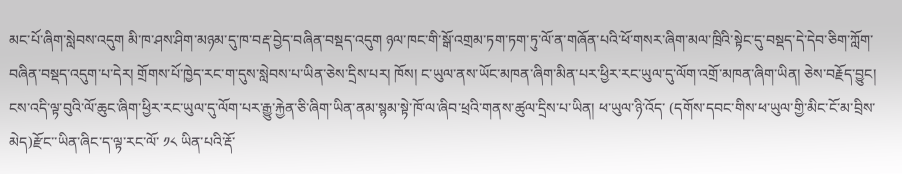མང་པོ་ཞིག་སླེབས་འདུག མི་ཁ་ཤས་ཤིག་མཉམ་དུ་ཁ་བརྡ་བྱེད་བཞིན་བསྡད་འདུག ཉལ་ཁང་གི་སྒོ་འགྲམ་ཏག་ཏག་ཏུ་ལོ་ན་གཞོན་པའི་ཕོ་གསར་ཞིག་མལ་ཁྲིའི་སྟེང་དུ་བསྡད་དེ་དེབ་ཅིག་ཀློག་བཞིན་བསྡད་འདུག་པ་དེར། གྲོགས་པོ་ཁྱེད་རང་ག་དུས་སླེབས་པ་ཡིན་ཅེས་དྲིས་པར། ཁོས། ང་ཡུལ་ནས་ཡོང་མཁན་ཞིག་མིན་པར་ཕྱིར་རང་ཡུལ་དུ་ལོག་འགྲོ་མཁན་ཞིག་ཡིན། ཅེས་བརྗོད་བྱུང། ངས་འདི་ལྟ་བུའི་ལོ་ཆུང་ཞིག་ཕྱིར་རང་ཡུལ་དུ་ལོག་པར་རྒྱུ་རྐྱེན་ཅི་ཞིག་ཡིན་ནམ་སྙམ་སྟེ་ཁོ་ལ་ཞིབ་ཕྲའི་གནས་ཚུལ་དྲིས་པ་ཡིན། ཕ་ཡུལ་ཉི་འོད་ (དགོས་དབང་གིས་ཕ་ཡུལ་གྱི་མིང་ངོ་མ་བྲིས་མེད)རྫོང་་ཡིན་ཞིང་ད་ལྟ་རང་ལོ་ ༡༨ ཡིན་པའི་རྡོ་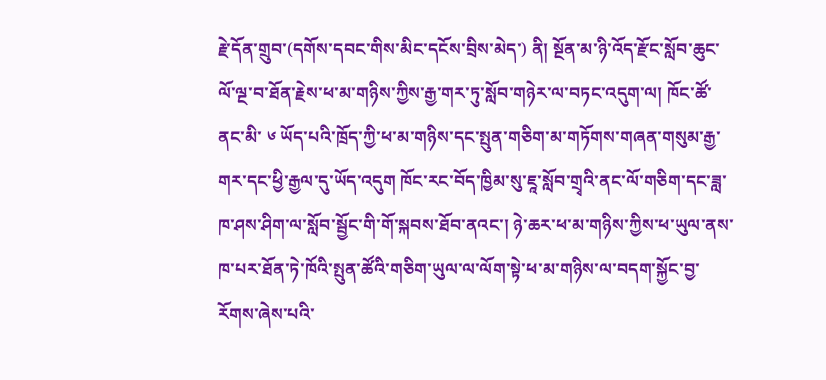རྗེ་དོན་གྲུབ་(དགོས་དབང་གིས་མིང་དངོས་བྲིས་མེད་) ནི། སྔོན་མ་ཉི་འོད་རྫོང་སློབ་ཆུང་ལོ་ལྔ་བ་ཐོན་རྗེས་ཕ་མ་གཉིས་ཀྱིས་རྒྱ་གར་ཏུ་སློབ་གཉེར་ལ་བཏང་འདུག་ལ། ཁོང་ཚོ་ནང་མི་ ༦ ཡོད་པའི་ཁྲོད་ཀྱི་ཕ་མ་གཉིས་དང་སྤུན་གཅིག་མ་གཏོགས་གཞན་གསུམ་རྒྱ་གར་དང་ཕྱི་རྒྱལ་དུ་ཡོད་འདུག ཁོང་རང་བོད་ཁྱིམ་སུ་ཇཱ་སློབ་གྲྭའི་ནང་ལོ་གཅིག་དང་ཟླ་ཁ་ཤས་ཤིག་ལ་སློབ་སྦྱོང་གི་གོ་སྐབས་ཐོབ་ནའང་། ཉེ་ཆར་ཕ་མ་གཉིས་ཀྱིས་ཕ་ཡུལ་ནས་ཁ་པར་ཐོན་ཏེ་ཁོའི་སྤུན་ཚོའི་གཅིག་ཡུལ་ལ་ལོག་སྟེ་ཕ་མ་གཉིས་ལ་བདག་སྐྱོང་བྱ་རོགས་ཞེས་པའི་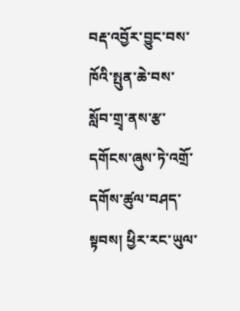བརྡ་འབྱོར་བྱུང་བས་ཁོའི་སྤུན་ཆེ་བས་སློབ་གྲྭ་ནས་རྩ་དགོངས་ཞུས་ཏེ་འགྲོ་དགོས་ཚུལ་བཤད་སྟབས། ཕྱིར་རང་ཡུལ་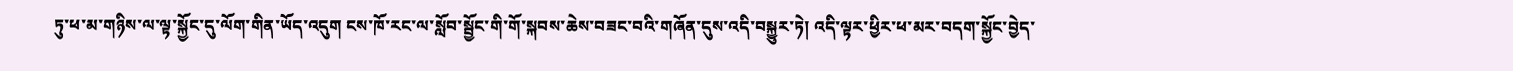ཏུ་ཕ་མ་གཉིས་ལ་ལྟ་སྐྱོང་དུ་ལོག་གིན་ཡོད་འདུག ངས་ཁོ་རང་ལ་སློབ་སྦྱོང་གི་གོ་སྐབས་ཆེས་བཟང་བའི་གཞོན་དུས་འདི་བསྐྱུར་ཏེ། འདི་ལྟར་ཕྱིར་ཕ་མར་བདག་སྐྱོང་བྱེད་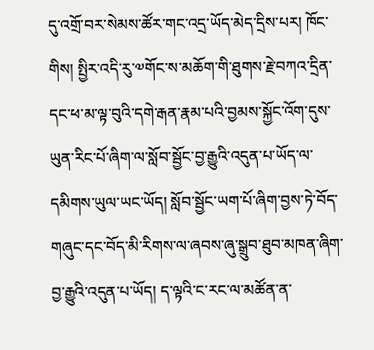དུ་འགྲོ་བར་སེམས་ཚོར་གང་འདྲ་ཡོད་མེད་དྲིས་པར། ཁོང་གིས། སྤྱིར་འདི་རུ་༧གོང་ས་མཆོག་གི་ཐུགས་རྗེ་བཀའ་དྲིན་དང་ཕ་མ་ལྟ་བུའི་དགེ་རྒན་རྣམ་པའི་བྱམས་སྐྱོང་འོག་དུས་ཡུན་རིང་པོ་ཞིག་ལ་སློབ་སྦྱོང་བྱ་རྒྱུའི་འདུན་པ་ཡོད་ལ་དམིགས་ཡུལ་ཡང་ཡོད། སློབ་སྦྱོང་ཡག་པོ་ཞིག་བྱས་ཏེ་བོད་གཞུང་དང་བོད་མི་རིགས་ལ་ཞབས་ཞུ་སྒྲུབ་ཐུབ་མཁན་ཞིག་བྱ་རྒྱུའི་འདུན་པ་ཡོད། ད་ལྟའི་ང་རང་ལ་མཚོན་ན་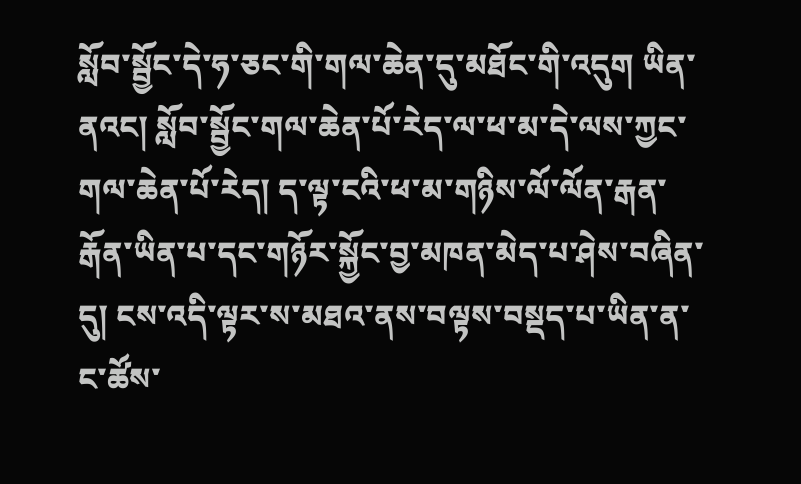སློབ་སྦྱོང་དེ་ཧ་ཅང་གི་གལ་ཆེན་དུ་མཐོང་གི་འདུག ཡིན་ནའང། སློབ་སྦྱོང་གལ་ཆེན་པོ་རེད་ལ་ཕ་མ་དེ་ལས་ཀྱང་གལ་ཆེན་པོ་རེད། ད་ལྟ་ངའི་ཕ་མ་གཉིས་ལོ་ལོན་རྒན་རྒོན་ཡིན་པ་དང་གཉོར་སྐྱོང་བྱ་མཁན་མེད་པ་ཤེས་བཞིན་དུ། ངས་འདི་ལྟར་ས་མཐའ་ནས་བལྟས་བསྡད་པ་ཡིན་ན་ང་ཚོས་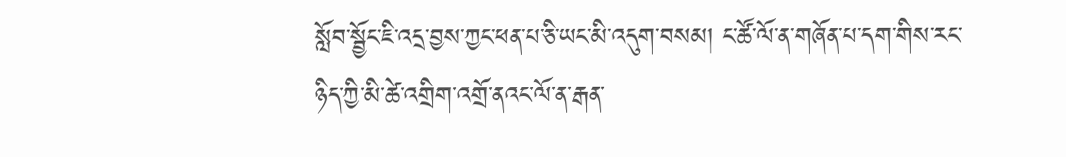སློབ་སྦྱོང་ཇི་འདྲ་བྱས་ཀྱང་ཕན་པ་ཅི་ཡང་མི་འདུག་བསམ། ང་ཚོ་ལོ་ན་གཞོན་པ་དག་གིས་རང་ཉིད་ཀྱི་མི་ཚེ་འགྲིག་འགྲོ་ནའང་ལོ་ན་རྒན་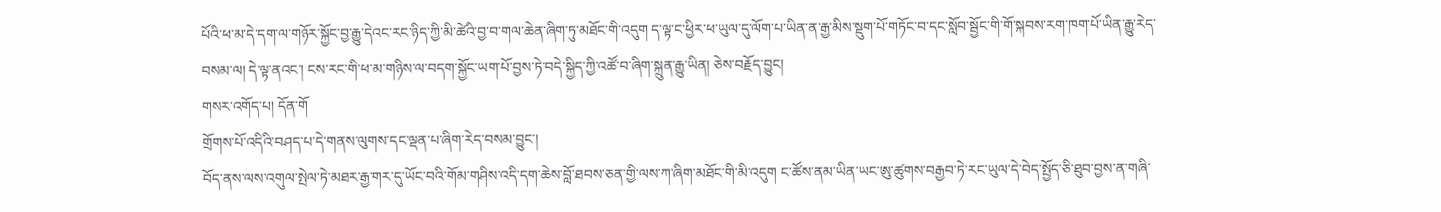པོའི་ཕ་མ་དེ་དག་ལ་གཉོར་སྐྱོང་བྱ་རྒྱུ་དེའང་རང་ཉིད་ཀྱི་མི་ཚེའི་བྱ་བ་གལ་ཆེན་ཞིག་ཏུ་མཐོང་གི་འདུག ད་ལྟ་ང་ཕྱིར་ཕ་ཡུལ་དུ་ལོག་པ་ཡིན་ན་རྒྱ་མིས་སྡུག་པོ་གཏོང་བ་དང་སློབ་སྦྱོང་གི་གོ་སྐབས་རག་ཁག་པོ་ཡིན་རྒྱུ་རེད་བསམ་ལ། དེ་ལྟ་ནའང་། ངས་རང་གི་ཕ་མ་གཉིས་ལ་བདག་སྐྱོང་ཡག་པོ་བྱས་ཏེ་བདེ་སྐྱིད་ཀྱི་འཚོ་བ་ཞིག་སྐྲུན་རྒྱུ་ཡིན། ཅེས་བརྗོད་བྱུང།
གསར་འགོད་པ། དོན་གོ
གྲོགས་པོ་འདིའི་བཤད་པ་དེ་གནས་ལུགས་དང་ལྡན་པ་ཞིག་རེད་བསམ་བྱུང་།
བོད་ནས་ལས་འགུལ་སྤེལ་ཏེ་མཐར་རྒྱ་གར་དུ་ཡོང་བའི་གོམ་གཤིས་འདི་དག་ཆེས་བློ་ཐབས་ཅན་གྱི་ལས་ཀ་ཞིག་མཐོང་གི་མི་འདུག ང་ཚོས་ནམ་ཡིན་ཡང་ཨུ་ཚུགས་བརྒྱབ་ཏེ་རང་ཡུལ་དེ་བེད་སྤྱོད་ཅི་ཐུབ་བྱས་ན་གཞི་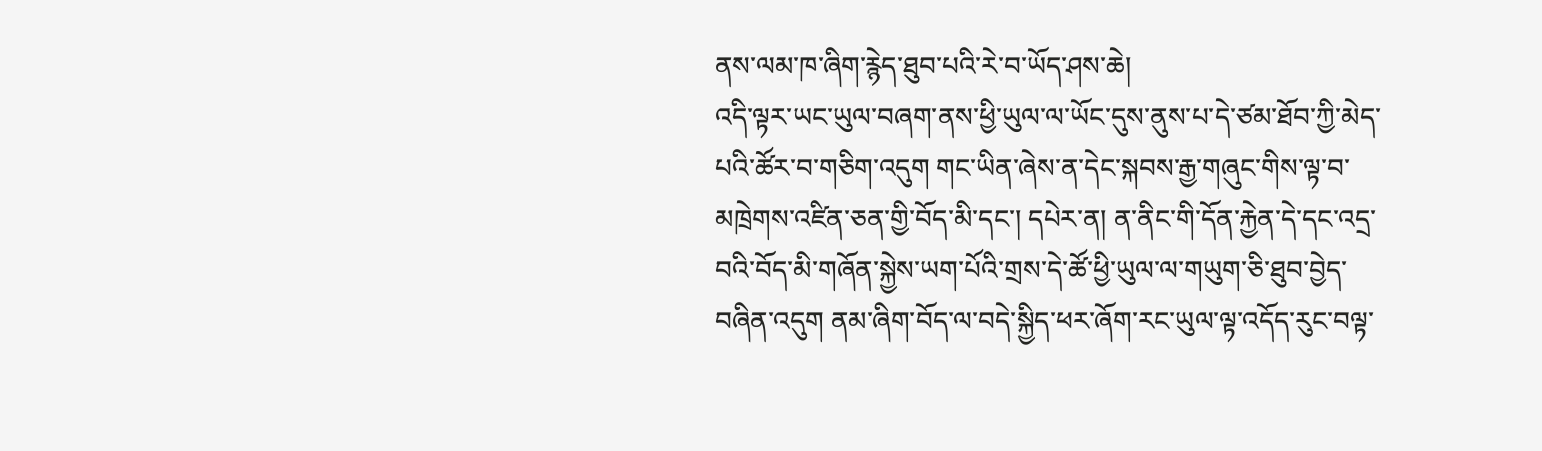ནས་ལམ་ཁ་ཞིག་རྙེད་ཐུབ་པའི་རེ་བ་ཡོད་ཤས་ཆེ།
འདི་ལྟར་ཡང་ཡུལ་བཞག་ནས་ཕྱི་ཡུལ་ལ་ཡོང་དུས་ནུས་པ་དེ་ཙམ་ཐོབ་ཀྱི་མེད་པའི་ཚོར་བ་གཅིག་འདུག གང་ཡིན་ཞེས་ན་དེང་སྐབས་རྒྱ་གཞུང་གིས་ལྟ་བ་མཁྲེགས་འཛིན་ཅན་གྱི་བོད་མི་དང་། དཔེར་ན། ན་ནིང་གི་དོན་རྐྱེན་དེ་དང་འདྲ་བའི་བོད་མི་གཞོན་སྐྱེས་ཡག་པོའི་གྲས་དེ་ཚོ་ཕྱི་ཡུལ་ལ་གཡུག་ཅི་ཐུབ་བྱེད་བཞིན་འདུག ནམ་ཞིག་བོད་ལ་བདེ་སྐྱིད་ཕར་ཞོག་རང་ཡུལ་ལྟ་འདོད་རུང་བལྟ་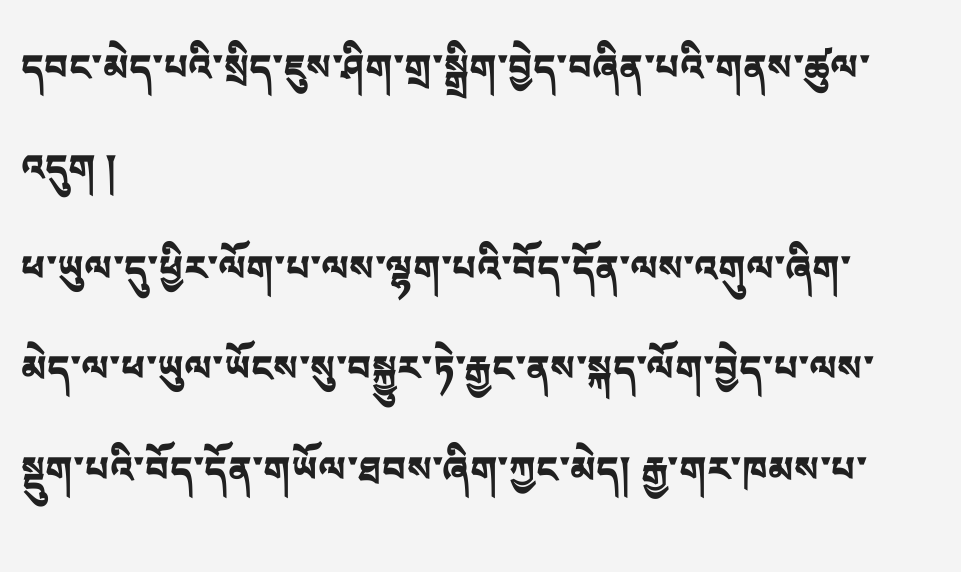དབང་མེད་པའི་སྲིད་ཇུས་ཤིག་གྲ་སྒྲིག་བྱེད་བཞིན་པའི་གནས་ཚུལ་འདུག །
ཕ་ཡུལ་དུ་ཕྱིར་ལོག་པ་ལས་ལྷག་པའི་བོད་དོན་ལས་འགུལ་ཞིག་མེད་ལ་ཕ་ཡུལ་ཡོངས་སུ་བསྐྱུར་ཏེ་རྒྱང་ནས་སྐད་ལོག་བྱེད་པ་ལས་སྡུག་པའི་བོད་དོན་གཡོལ་ཐབས་ཞིག་ཀྱང་མེད། རྒྱ་གར་ཁམས་པ་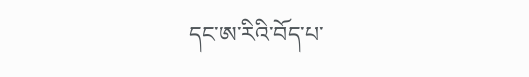དང་ཨ་རིའི་བོད་པ་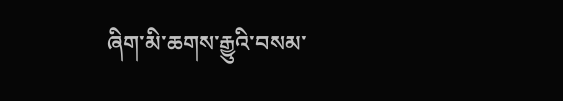ཞིག་མི་ཆགས་རྒྱུའི་བསམ་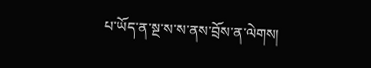པ་ཡོད་ན་སྔ་ས་ས་ནས་བྲོས་ན་ལེགས།